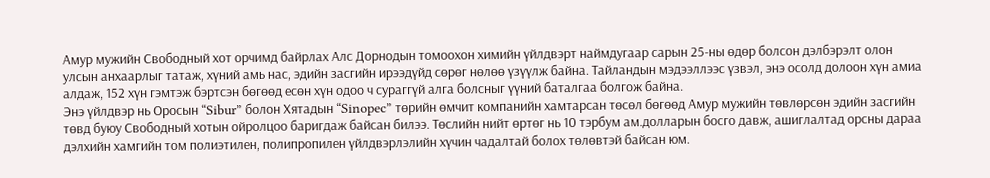Амур мужийн Свободный хот орчимд байрлах Алс Дорнодын томоохон химийн үйлдвэрт наймдугаар сарын 25-ны өдөр болсон дэлбэрэлт олон улсын анхаарлыг татаж, хүний амь нас, эдийн засгийн ирээдүйд сөрөг нөлөө үзүүлж байна. Тайландын мэдээллээс үзвэл, энэ осолд долоон хүн амиа алдаж, 152 хүн гэмтэж бэртсэн бөгөөд есөн хүн одоо ч сураггүй алга болсныг үүний баталгаа болгож байна.
Энэ үйлдвэр нь Оросын “Sibur” болон Хятадын “Sinopec” төрийн өмчит компанийн хамтарсан төсөл бөгөөд Амур мужийн төвлөрсөн эдийн засгийн төвд буюу Свободный хотын ойролцоо баригдаж байсан билээ. Төслийн нийт өртөг нь 10 тэрбум ам.долларын босго давж, ашиглалтад орсны дараа дэлхийн хамгийн том полиэтилен, полипропилен үйлдвэрлэлийн хүчин чадалтай болох төлөвтэй байсан юм.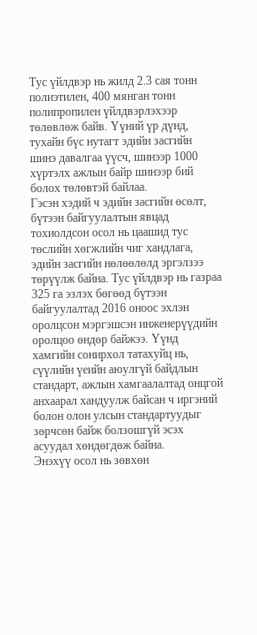Тус үйлдвэр нь жилд 2.3 сая тонн полиэтилен, 400 мянган тонн полипропилен үйлдвэрлэхээр төлөвлөж байв. Үүний үр дүнд, тухайн бүс нутагт эдийн засгийн шинэ давалгаа үүсч, шинээр 1000 хүртэлх ажлын байр шинээр бий болох төлөвтэй байлаа.
Гэсэн хэдий ч эдийн засгийн өсөлт, бүтээн байгуулалтын явцад тохиолдсон осол нь цаашид тус төслийн хөгжлийн чиг хандлага, эдийн засгийн нөлөөлөлд эргэлзээ төрүүлж байна. Тус үйлдвэр нь газраа 325 га эзлэх бөгөөд бүтээн байгуулалтад 2016 оноос эхлэн оролцсон мэргэшсэн инженерүүдийн оролцоо өндөр байжээ. Үүнд хамгийн сонирхол татахуйц нь, сүүлийн үеийн аюулгүй байдлын стандарт, ажлын хамгаалалтад онцгой анхаарал хандуулж байсан ч иргэний болон олон улсын стандартуудыг зөрчсөн байж болзошгүй эсэх асуудал хөндөгдөж байна.
Энэхүү осол нь зөвхөн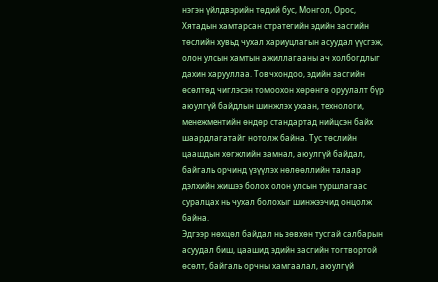нэгэн үйлдвэрийн төдий бус, Монгол, Орос, Хятадын хамтарсан стратегийн эдийн засгийн төслийн хувьд чухал хариуцлагын асуудал үүсгэж, олон улсын хамтын ажиллагааны ач холбогдлыг дахин харууллаа. Товчхондоо, эдийн засгийн өсөлтөд чиглэсэн томоохон хөрөнгө оруулалт бүр аюулгүй байдлын шинжлэх ухаан, технологи, менежментийн өндөр стандартад нийцсэн байх шаардлагатайг нотолж байна. Тус төслийн цаашдын хөгжлийн замнал, аюулгүй байдал, байгаль орчинд үзүүлэх нөлөөллийн талаар дэлхийн жишээ болох олон улсын туршлагаас суралцах нь чухал болохыг шинжээчид онцолж байна.
Эдгээр нөхцөл байдал нь зөвхөн тусгай салбарын асуудал биш, цаашид эдийн засгийн тогтвортой өсөлт, байгаль орчны хамгаалал, аюулгүй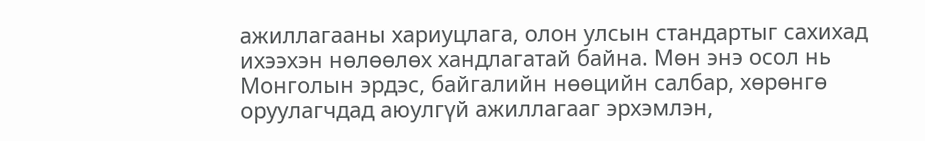ажиллагааны хариуцлага, олон улсын стандартыг сахихад ихээхэн нөлөөлөх хандлагатай байна. Мөн энэ осол нь Монголын эрдэс, байгалийн нөөцийн салбар, хөрөнгө оруулагчдад аюулгүй ажиллагааг эрхэмлэн,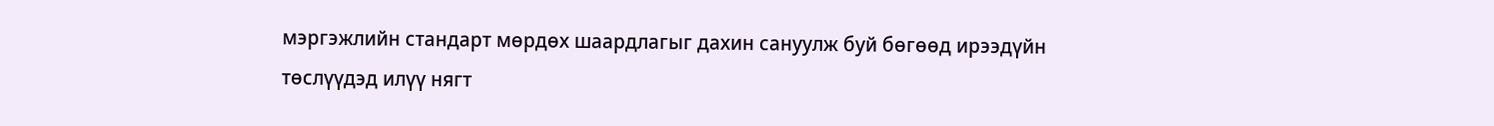мэргэжлийн стандарт мөрдөх шаардлагыг дахин сануулж буй бөгөөд ирээдүйн төслүүдэд илүү нягт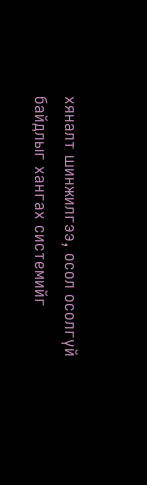хяналт шинжилгээ, осол осолгүй байдлыг хангах системийг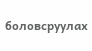боловсруулах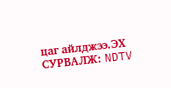цаг айлджээ.ЭХ СУРВАЛЖ: NDTV